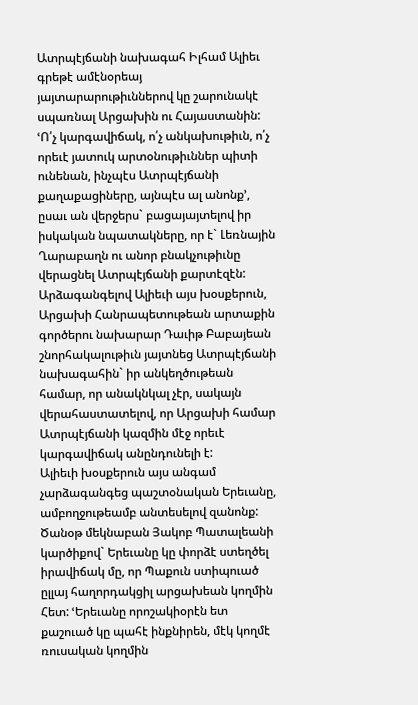Ատրպէյճանի նախագահ Իլհամ Ալիեւ գրեթէ ամէնօրեայ յայտարարութիւններով կը շարունակէ սպառնալ Արցախին ու Հայաստանին: ՙՈ՛չ կարգավիճակ, ո՛չ անկախութիւն, ո՛չ որեւէ յատուկ արտօնութիւններ պիտի ունենան, ինչպէս Ատրպէյճանի քաղաքացիները, այնպէս ալ անոնք՚, ըսաւ ան վերջերս` բացայայտելով իր իսկական նպատակները, որ է` Լեռնային Ղարաբաղն ու անոր բնակչութիւնը վերացնել Ատրպէյճանի քարտէզէն:
Արձագանգելով Ալիեւի այս խօսքերուն, Արցախի Հանրապետութեան արտաքին գործերու նախարար Դաւիթ Բաբայեան շնորհակալութիւն յայտնեց Ատրպէյճանի նախագահին` իր անկեղծութեան համար, որ անակնկալ չէր, սակայն վերահաստատելով, որ Արցախի համար Ատրպէյճանի կազմին մէջ որեւէ կարգավիճակ անընդունելի է:
Ալիեւի խօսքերուն այս անգամ չարձագանգեց պաշտօնական Երեւանը, ամբողջութեամբ անտեսելով զանոնք: Ծանօթ մեկնաբան Յակոբ Պատալեանի կարծիքով` Երեւանը կը փորձէ ստեղծել իրավիճակ մը, որ Պաքուն ստիպուած ըլլայ հաղորդակցիլ արցախեան կողմին Հետ: ՙԵրեւանը որոշակիօրէն ետ քաշուած կը պահէ ինքնիրեն, մէկ կողմէ ռուսական կողմին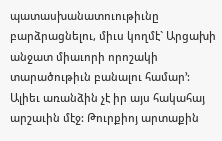պատասխանատուութիւնը բարձրացնելու, միւս կողմէ` Արցախի անջատ միաւորի որոշակի տարածութիւն բանալու համար՚:
Ալիեւ առանձին չէ իր այս հակահայ արշաւին մէջ: Թուրքիոյ արտաքին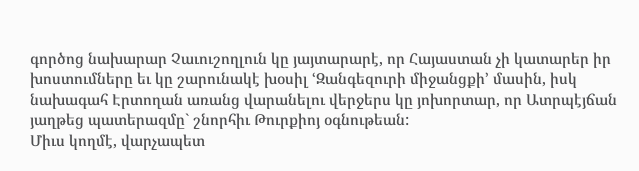գործոց նախարար Չաւուշողլուն կը յայտարարէ, որ Հայաստան չի կատարեր իր խոստումները եւ կը շարունակէ խօսիլ ՙԶանգեզուրի միջանցքի՚ մասին, իսկ նախագահ Էրտողան առանց վարանելու վերջերս կը յոխորտար, որ Ատրպէյճան յաղթեց պատերազմը` շնորհիւ Թուրքիոյ օգնութեան:
Միւս կողմէ, վարչապետ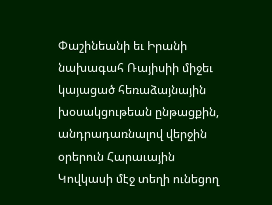Փաշինեանի եւ Իրանի նախագահ Ռայիսիի միջեւ կայացած հեռաձայնային խօսակցութեան ընթացքին, անդրադառնալով վերջին օրերուն Հարաւային Կովկասի մէջ տեղի ունեցող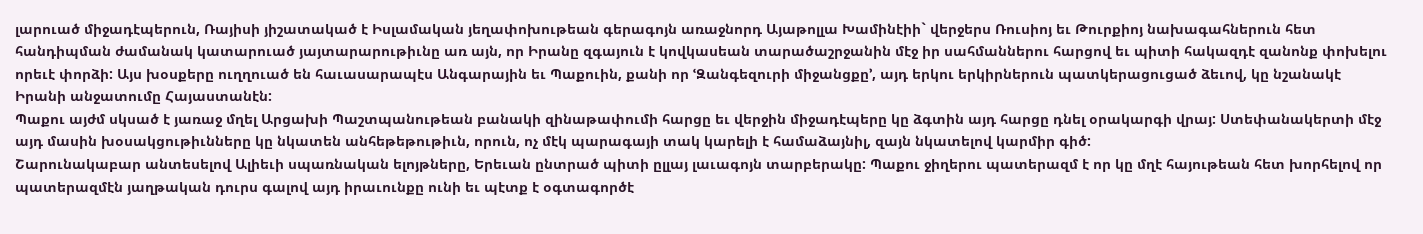լարուած միջադէպերուն, Ռայիսի յիշատակած է Իսլամական յեղափոխութեան գերագոյն առաջնորդ Այաթոլլա Խամինէիի` վերջերս Ռուսիոյ եւ Թուրքիոյ նախագահներուն հետ հանդիպման ժամանակ կատարուած յայտարարութիւնը առ այն, որ Իրանը զգայուն է կովկասեան տարածաշրջանին մէջ իր սահմաններու հարցով եւ պիտի հակազդէ զանոնք փոխելու որեւէ փորձի: Այս խօսքերը ուղղուած են հաւասարապէս Անգարային եւ Պաքուին, քանի որ ՙԶանգեզուրի միջանցքը՚, այդ երկու երկիրներուն պատկերացուցած ձեւով, կը նշանակէ Իրանի անջատումը Հայաստանէն:
Պաքու այժմ սկսած է յառաջ մղել Արցախի Պաշտպանութեան բանակի զինաթափումի հարցը եւ վերջին միջադէպերը կը ձգտին այդ հարցը դնել օրակարգի վրայ: Ստեփանակերտի մէջ այդ մասին խօսակցութիւնները կը նկատեն անհեթեթութիւն, որուն, ոչ մէկ պարագայի տակ կարելի է համաձայնիլ, զայն նկատելով կարմիր գիծ:
Շարունակաբար անտեսելով Ալիեւի սպառնական ելոյթները, Երեւան ընտրած պիտի ըլլայ լաւագոյն տարբերակը: Պաքու ջիղերու պատերազմ է որ կը մղէ հայութեան հետ խորհելով որ պատերազմէն յաղթական դուրս գալով այդ իրաւունքը ունի եւ պէտք է օգտագործէ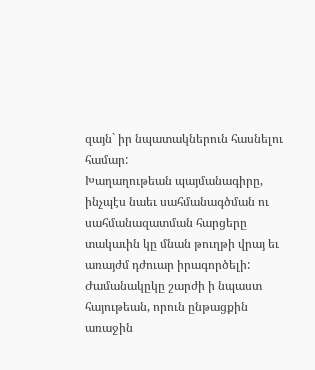զայն` իր նպատակներուն հասնելու համար:
Խաղաղութեան պայմանագիրը, ինչպէս նաեւ սահմանագծման ու սահմանազատման հարցերը տակաւին կը մնան թուղթի վրայ եւ առայժմ դժուար իրագործելի:
Ժամանակըկը շարժի ի նպաստ հայութեան, որուն ընթացքին առաջին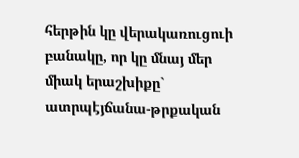հերթին կը վերակառուցուի բանակը, որ կը մնայ մեր միակ երաշխիքը` ատրպէյճանա-թրքական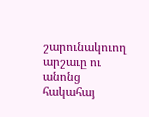շարունակուող արշաւը ու անոնց հակահայ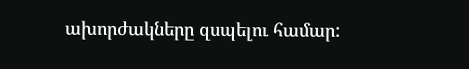ախորժակները զսպելու համար: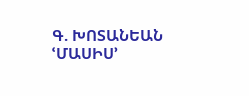Գ. ԽՈՏԱՆԵԱՆ
ՙՄԱՍԻՍ՚